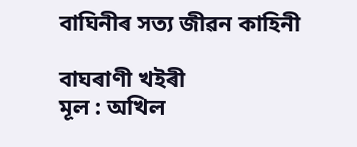বাঘিনীৰ সত্য জীৱন কাহিনী

বাঘৰাণী খইৰী
মূল : অখিল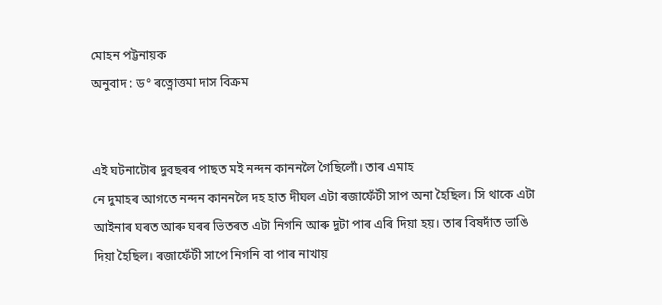মোহন পট্টনায়ক
অনুবাদ : ড° ৰত্নোত্তমা দাস বিক্ৰম


এই ঘটনাটোৰ দুবছৰৰ পাছত মই নন্দন কাননলৈ গৈছিলোঁ। তাৰ এমাহ
নে দুমাহৰ আগতে নন্দন কাননলৈ দহ হাত দীঘল এটা ৰজাফেঁটী সাপ অনা হৈছিল। সি থাকে এটা
আইনাৰ ঘৰত আৰু ঘৰৰ ভিতৰত এটা নিগনি আৰু দুটা পাৰ এৰি দিয়া হয়। তাৰ বিষদাঁত ভাঙি
দিয়া হৈছিল। ৰজাফেঁটী সাপে নিগনি বা পাৰ নাখায়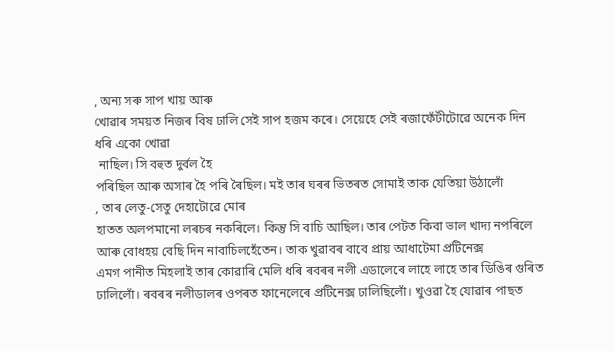, অন্য সৰু সাপ খায় আৰু
খোৱাৰ সময়ত নিজৰ বিষ ঢালি সেই সাপ হজম কৰে। সেয়েহে সেই ৰজাফেঁটীটোৱে অনেক দিন
ধৰি একো খোৱা
 নাছিল। সি বহুত দুর্বল হৈ
পৰিছিল আৰু অসাৰ হৈ পৰি ৰৈছিল। মই তাৰ ঘৰৰ ভিতৰত সোমাই তাক যেতিয়া উঠালোঁ
, তাৰ লেতু-সেতু দেহাটোৱে মোৰ
হাতত অলপমানো লৰচৰ নকৰিলে। কিন্তু সি বাচি আছিল। তাৰ পেটত কিবা ভাল খাদ্য নপৰিলে
আৰু বোধহয় বেছি দিন নাবাচিলহেঁতেন। তাক খুৱাবৰ বাবে প্রায় আধাটেমা প্রটিনেক্স
এমগ পানীত মিহলাই তাৰ কোৱাৰি মেলি ধৰি ৰবৰৰ নলী এডালেৰে লাহে লাহে তাৰ ডিঙিৰ গুৰিত
ঢালিলোঁ। ৰবৰৰ নলীডালৰ ওপৰত ফানেলেৰে প্রটিনেক্স ঢালিছিলোঁ। খুওৱা হৈ যোৱাৰ পাছত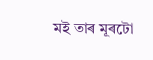মই তাৰ মূৰটো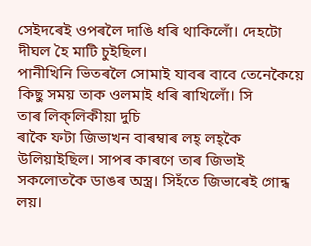সেইদৰেই ওপৰলৈ দাঙি ধৰি থাকিলোঁ। দেহটো দীঘল হৈ মাটি চুইছিল।
পানীখিনি ভিতৰলৈ সোমাই যাবৰ বাবে তেনেকৈয়ে কিছু সময় তাক ওলমাই ধৰি ৰাখিলোঁ। সি
তাৰ লিক্‌লিকীয়া দুচি
ৰাকৈ‍ ফটা জিভাখন বাৰম্বাৰ লহ্‌ লহ্‌কৈ‍
উলিয়াইছিল। সাপৰ কাৰণে তাৰ জিভাই সকলোতকৈ ডাঙৰ অস্ত্র। সিহঁতে জিভাৰেই গোন্ধ লয়।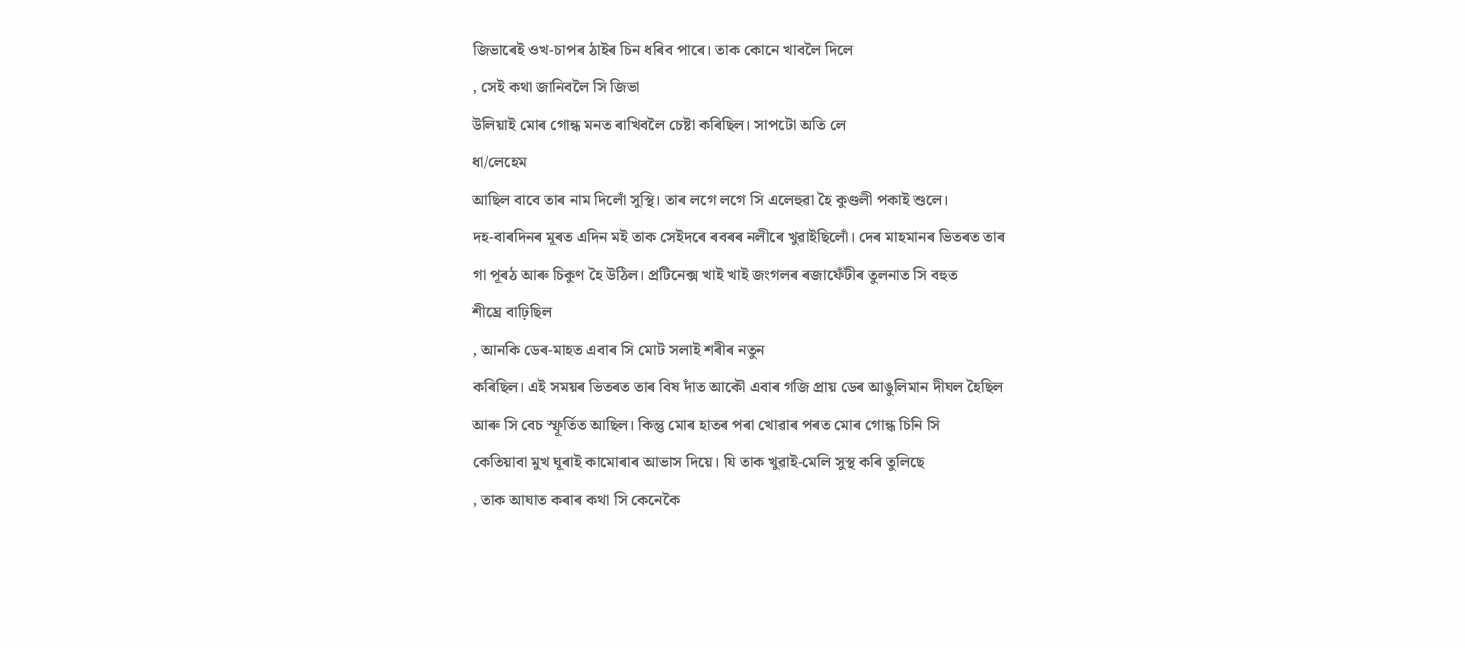জিভাৰেই ওখ-চাপৰ ঠাইৰ চিন ধৰিব পাৰে। তাক কোনে খাবলৈ দিলে
, সেই কথা জানিবলৈ সি জিভা
উলিয়াই মোৰ গোন্ধ মনত ৰাখিবলৈ চেষ্টা কৰিছিল। সাপটো অতি লে
ধা/লেহেম
আছিল বাবে তাৰ নাম দিলোঁ সুস্থি। তাৰ লগে লগে সি এলেহুৱা হৈ কুণ্ডলী পকাই শুলে।
দহ-বাৰদিনৰ মূৰত এদিন মই তাক সেইদৰে ৰবৰৰ নলীৰে খুৱাইছিলোঁ। দেৰ মাহমানৰ ভিতৰত তাৰ
গা পূৰঠ আৰু চিকুণ হৈ উঠিল। প্রটিনেক্স খাই খাই জংগলৰ ৰজাফেঁটীৰ তুলনাত সি বহুত
শীঘ্ৰে বাঢ়িছিল
, আনকি ডেৰ-মাহত এবাৰ সি মোট সলাই শৰীৰ নতুন
কৰিছিল। এই সময়ৰ ভিতৰত তাৰ বিষ দাঁত আকৌ এবাৰ গজি প্রায় ডেৰ আঙুলিমান দীঘল হৈছিল
আৰু সি বেচ স্ফূর্তিত আছিল। কিন্তু মোৰ হাতৰ পৰা খোৱাৰ পৰত মোৰ গোন্ধ চিনি সি
কেতিয়াবা মুখ ঘূৰাই কামোৰাৰ আভাস দিয়ে। যি তাক খুৱাই-মেলি সুস্থ কৰি তুলিছে
, তাক আঘাত কৰাৰ কথা সি কেনেকৈ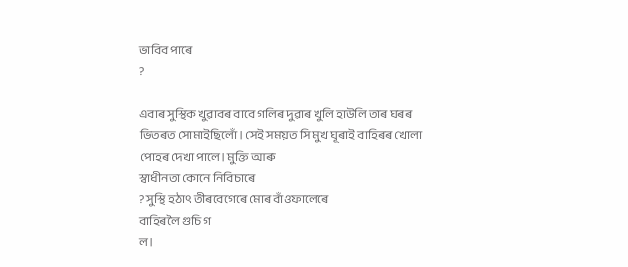ভাবিব পাৰে
?

এবাৰ সুস্থিক খুৱাবৰ বাবে গলিৰ দুৱাৰ খুলি হাউলি তাৰ ঘৰৰ
ভিতৰত সোমাইছিলোঁ। সেই সময়ত সি মুখ ঘূৰাই বাহিৰৰ খোলা পোহৰ দেখা পালে। মুক্তি আৰু
স্বাধীনতা কোনে নিবিচাৰে
? সুস্থি হঠাৎ তীৰবেগেৰে মোৰ বাঁওফালেৰে
বাহিৰলৈ গুচি গ
ল।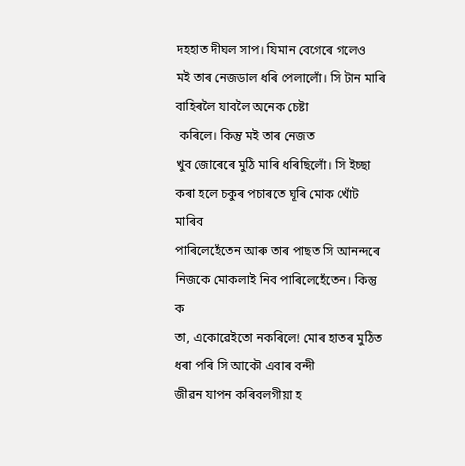দহহাত দীঘল সাপ। যিমান বেগেৰে গলেও
মই তাৰ নেজডাল ধৰি পেলালোঁ। সি টান মাৰি বাহিৰলৈ যাবলৈ অনেক চেষ্টা
 কৰিলে। কিন্তু মই তাৰ নেজত
খুব জোৰেৰে মুঠি মাৰি ধৰিছিলোঁ। সি ইচ্ছা কৰা হলে চকুৰ পচাৰতে ঘূৰি মোক খোঁট মাৰিব
পাৰিলেহেঁতেন আৰু তাৰ পাছত সি আনন্দৰে নিজকে মোকলাই নিব পাৰিলেহেঁতেন। কিন্তু ক
তা, একোৱেইতো নকৰিলে! মোৰ হাতৰ মুঠিত ধৰা পৰি সি আকৌ এবাৰ বন্দী
জীৱন যাপন কৰিবলগীয়া হ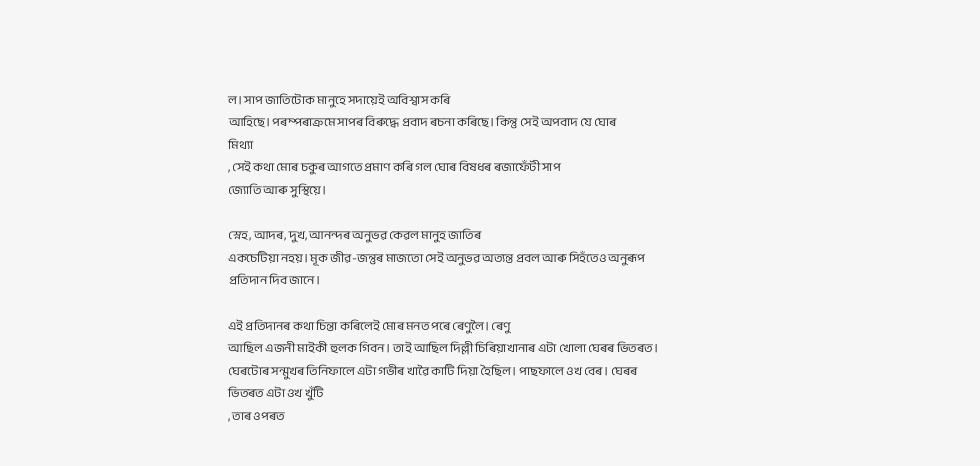ল। সাপ জাতিটোক মানুহে সদায়েই অবিশ্বাস কৰি
আহিছে। পৰম্পৰাক্রমে সাপৰ বিৰুদ্ধে প্রবাদ ৰচনা কৰিছে। কিন্তু সেই অপবাদ যে ঘোৰ
মিথ্যা
, সেই কথা মোৰ চকুৰ আগতে প্রমাণ কৰি গল ঘোৰ বিষধৰ ৰজাফেঁটী সাপ
জ্যোতি আৰু সুস্থিয়ে।

স্নেহ, আদৰ, দুখ, আনন্দৰ অনুভৱ কেৱল মানুহ জাতিৰ
একচেটিয়া নহয়। মূক জীৱ-জন্তুৰ মাজতো সেই অনুভৱ অত্যন্ত প্রবল আৰু সিহঁতেও অনুৰূপ
প্রতিদান দিব জানে।

এই প্রতিদানৰ কথা চিন্তা কৰিলেই মোৰ মনত পৰে ৰেণুলৈ। ৰেণু
আছিল এজনী মাইকী হুলক গিবন। তাই আছিল দিল্লী চিৰিয়াখানাৰ এটা খোলা ঘেৰৰ ভিতৰত।
ঘেৰটোৰ সন্মুখৰ তিনিফালে এটা গভীৰ খাৱৈ কাটি দিয়া হৈছিল। পাছফালে ওখ বেৰ। ঘেৰৰ
ভিতৰত এটা ওখ খুঁটি
, তাৰ ওপৰত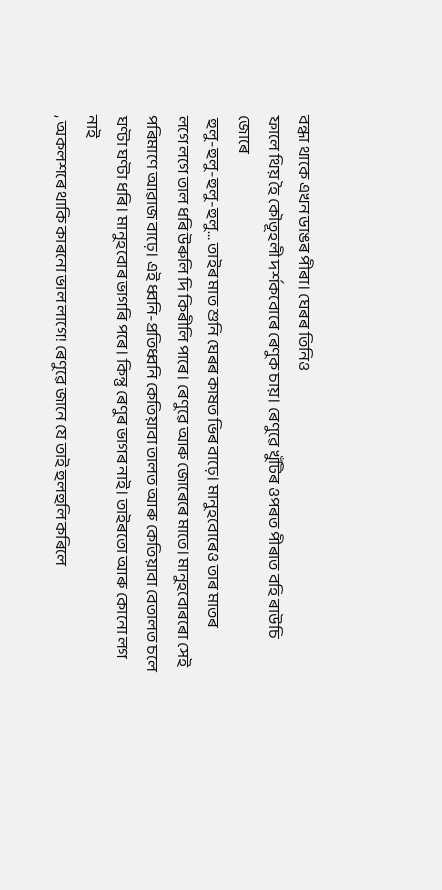বন্ধা থাকে এখন ডাঙৰ পীৰা। ঘেৰৰ তিনিও
ফালে থিয় হৈ কৌতূহলী দর্শকবোৰে ৰেণুক চায়। ৰেণুৱে খুঁটিৰ ওপৰত পীৰাত বহি ৰাউচি
জোৰে
 হুলু-হুলু-হুলু-হুলু… তাইৰ মাত শুনি ঘেৰৰ কাষত ভিৰ বাঢ়ে। মানুহবোৰেও তাৰ মাতৰ
লগে লগে তাল ধৰি উৰুলি দি কিৰীলি পাৰে। ৰেণুৱে আৰু জোৰেৰে মাতে। মানুহবোৰৰো সেই
পৰিমাণে আৱাজ বাঢ়ে। এই ধ্বনি-প্রতিধ্বনি কেতিয়াবা তালত আৰু কেতিয়াবা বেতালত চলে
ঘণ্টা ঘণ্টা ধৰি। মানুহবোৰ ভাগৰি পৰে। কিন্তু ৰেণুৰ ভাগৰ নাই। তাইৰতো আৰু কোনো লগ
নাই
, অকলশৰে থাকি কাৰনো ভাল লাগে! ৰেণুৱে জানে যে তাই হুলহুলি কৰিলে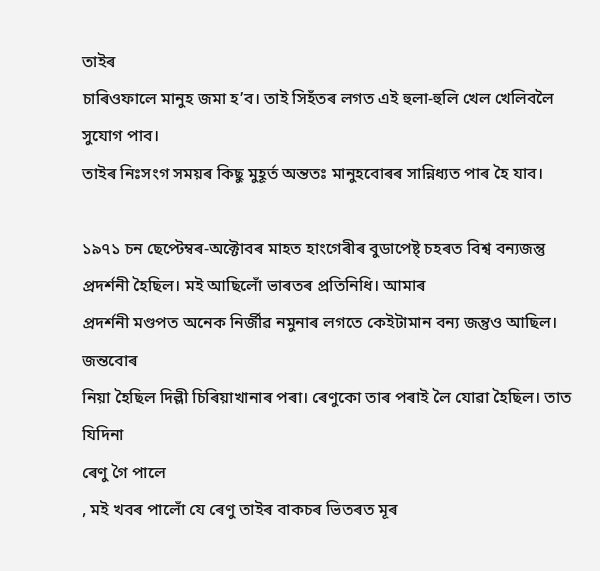তাইৰ
চাৰিওফালে মানুহ জমা হ’ব। তাই সিহঁতৰ লগত এই হুলা-হুলি খেল খেলিবলৈ সুযোগ পাব।
তাইৰ নিঃসংগ সময়ৰ কিছু মুহূর্ত অন্ততঃ মানুহবোৰৰ সান্নিধ্যত পাৰ হৈ‍ যাব।

১৯৭১ চন ছেপ্টেম্বৰ-অক্টোবৰ মাহত হাংগেৰীৰ বুডাপে‍ষ্ট্ চহৰত বিশ্ব বন্যজন্তু প্রদর্শনী হৈছিল। মই আছিলোঁ ভাৰতৰ প্রতিনিধি। আমাৰ
প্রদর্শনী মণ্ডপত অনেক নির্জীৱ নমুনাৰ লগতে কেইটামান বন্য জন্তুও আছিল। জন্তবোৰ
নিয়া হৈছিল দিল্লী চিৰিয়াখানাৰ পৰা। ৰেণুকো তাৰ পৰাই লৈ যোৱা হৈছিল। তাত যিদিনা
ৰেণু গৈ পালে
, মই খবৰ পালোঁ যে ৰেণু তাইৰ বাকচৰ ভিতৰত মূৰ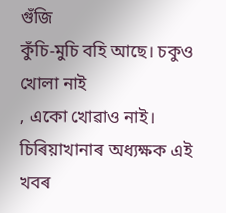গুঁজি
কুঁচি-মুচি বহি আছে। চকুও খোলা নাই
, একো খোৱাও নাই। চিৰিয়াখানাৰ অধ্যক্ষক এই খবৰ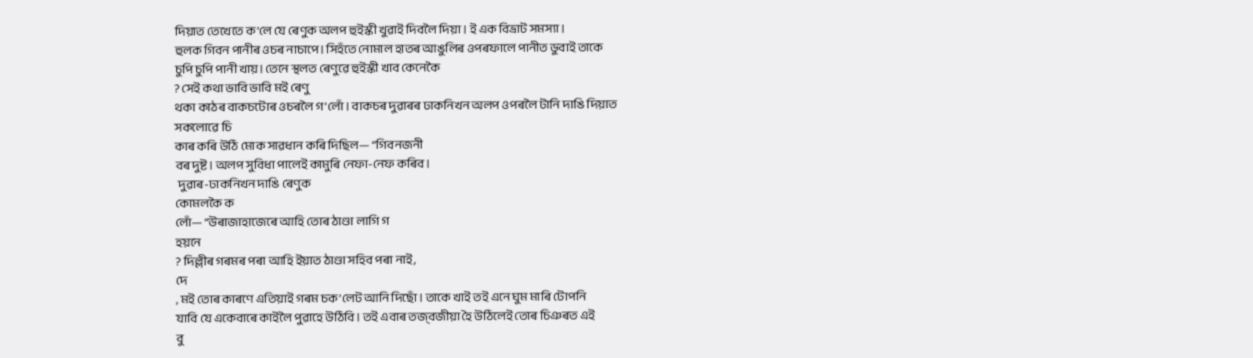দিয়াত তেখেতে ক’লে যে ৰেণুক অলপ হুইস্কী খুৱাই দিবলৈ দিয়া। ই এক বিভ্রাট সমস্যা।
হুলক গিবন পানীৰ ওচৰ নাচাপে। সিহঁতে নোমাল হাতৰ আঙুলিৰ ওপৰফালে পানীত ডুবাই তাকে
চুপি চুপি পানী খায়। তেনে স্থলত ৰেণুৱে হুইস্কী খাব কেনেকৈ
? সেই কথা ভাবি ভাবি মই ৰেণু
থকা কাঠৰ বাকচটোৰ ওচৰলৈ গ’লোঁ। বাকচৰ দুৱাৰৰ ঢাকনিখন অলপ ওপৰলৈ টানি দাঙি দিয়াত
সকলোৱে চি
কাৰ কৰি উঠি মোক সাৱধান কৰি দিছিল— “গিবনজনী
বৰ দুষ্ট। অলপ সুবিধা পালেই কামুৰি নেফা-নেফ কৰিব।
 দুৱাৰ-ঢাকনিখন দাঙি ৰেণুক
কোমলকৈ ক
লোঁ— “উৰাজাহাজেৰে আহি তোৰ ঠাণ্ডা লাগি গ
হয়নে
? দিল্লীৰ গৰমৰ পৰা আহি ইয়াত ঠাণ্ডা সহিব পৰা নাই,
দে
, মই তোৰ কাৰণে এতিয়াই গৰম চক’লেট আনি দিছোঁ। তাকে খাই তই এনে ঘুম মাৰি টোপনি
যাবি যে একেবাৰে কাইলৈ পুৱাহে উঠিবি। তই এবাৰ তজ্‌বজীয়া হৈ উঠিলেই তোৰ চিঞৰত এই
বু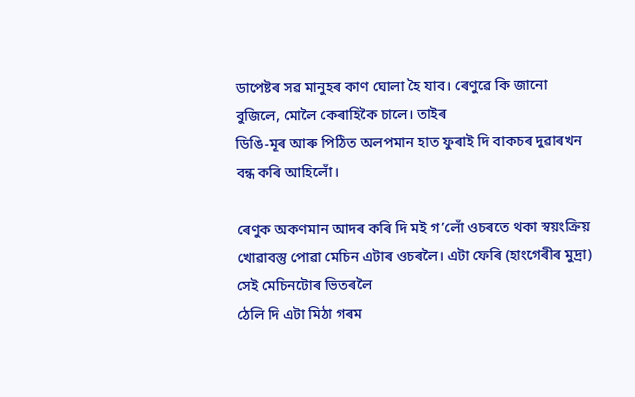ডাপে‍ষ্টৰ সৱ মানুহৰ কাণ ঘোলা হৈ যাব। ৰেণুৱে কি জানো বুজিলে, মোলৈ কেৰাহিকৈ চালে। তাইৰ
ডিঙি-মূৰ আৰু পিঠিত অলপমান হাত ফুৰাই দি বাকচৰ দুৱাৰখন বন্ধ কৰি আহিলোঁ।

ৰেণুক অকণমান আদৰ কৰি দি মই গ’লোঁ ওচৰতে থকা স্বয়ংক্রিয়
খোৱাবস্তু পোৱা মেচিন এটাৰ ওচৰলৈ। এটা ফেৰি (হাংগেৰীৰ মুদ্রা) সেই মেচিনটোৰ ভিতৰলৈ
ঠেলি দি এটা মিঠা গৰম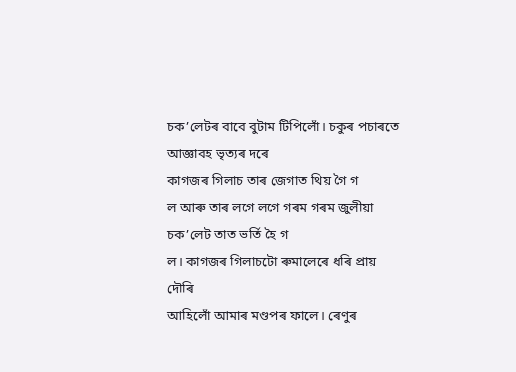চক’লেটৰ বাবে বুটাম টিপিলোঁ। চকুৰ পচাৰতে আজ্ঞাবহ ভৃত্যৰ দৰে
কাগজৰ গিলাচ তাৰ জেগাত থিয় গৈ গ
ল আৰু তাৰ লগে লগে গৰম গৰম জুলীয়া
চক’লেট তাত ভর্তি হৈ গ
ল। কাগজৰ গিলাচটো ৰুমালেৰে ধৰি প্রায় দৌৰি
আহিলোঁ আমাৰ মণ্ডপৰ ফালে। ৰেণুৰ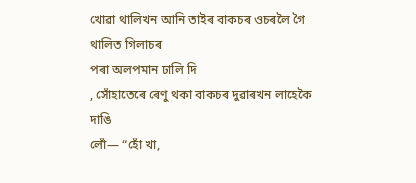খোৱা থালিখন আনি তাইৰ বাকচৰ ওচৰলৈ গৈ থালিত গিলাচৰ
পৰা অলপমান ঢালি দি
, সোঁহাতেৰে ৰেণু থকা বাকচৰ দুৱাৰখন লাহেকৈ দাঙি
লোঁ— “হোঁ খা,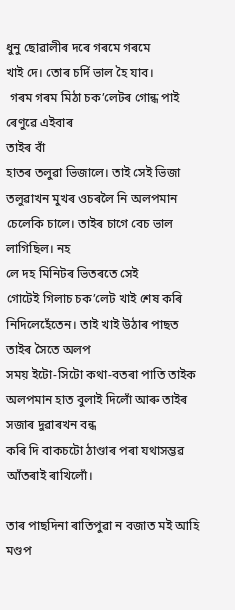ধুনু ছোৱালীৰ দৰে গৰমে গৰমে
খাই দে। তোৰ চর্দি ভাল হৈ যাব।
 গৰম গৰম মিঠা চক’লেটৰ গোন্ধ পাই ৰেণুৱে এইবাৰ
তাইৰ বাঁ
হাতৰ তলুৱা ভিজালে। তাই সেই ভিজা তলুৱাখন মুখৰ ওচৰলৈ নি অলপমান
চেলেকি চালে। তাইৰ চাগে বেচ ভাল লাগিছিল। নহ
লে দহ মিনিটৰ ভিতৰতে সেই
গোটেই গিলাচ চক’লেট খাই শেষ কৰি নিদিলেহেঁতেন। তাই খাই উঠাৰ পাছত তাইৰ সৈতে অলপ
সময় ইটো-সিটো কথা-বতৰা পাতি তাইক অলপমান হাত বুলাই দিলোঁ আৰু তাইৰ সজাৰ দুৱাৰখন বন্ধ
কৰি দি বাকচটো ঠাণ্ডাৰ পৰা যথাসম্ভৱ আঁতৰাই ৰাখিলোঁ।

তাৰ পাছদিনা ৰাতিপুৱা ন বজাত মই আহি মণ্ডপ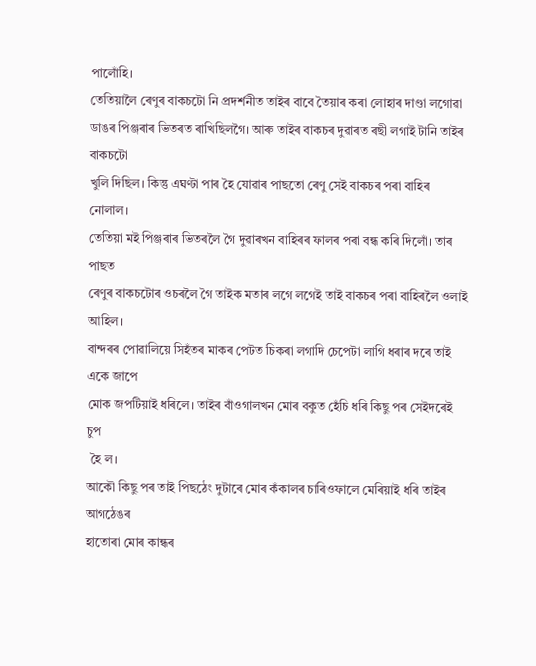পালোঁহি।
তেতিয়ালৈ ৰেণুৰ বাকচটো নি প্রদর্শনীত তাইৰ বাবে তৈয়াৰ কৰা লোহাৰ দাণ্ডা লগোৱা
ডাঙৰ পিঞ্জৰাৰ ভিতৰত ৰাখিছিলগৈ। আৰু তাইৰ বাকচৰ দুৱাৰত ৰছী লগাই টানি তাইৰ বাকচটো
খুলি দিছিল। কিন্তু এঘণ্টা পাৰ হৈ যোৱাৰ পাছতো ৰেণু সেই বাকচৰ পৰা বাহিৰ নোলাল।
তেতিয়া মই পিঞ্জৰাৰ ভিতৰলৈ গৈ দুৱাৰখন বাহিৰৰ ফালৰ পৰা বন্ধ কৰি দিলোঁ। তাৰ পাছত
ৰেণুৰ বাকচটোৰ ওচৰলৈ গৈ তাইক মতাৰ লগে লগেই তাই বাকচৰ পৰা বাহিৰলৈ ওলাই আহিল।
বান্দৰৰ পোৱালিয়ে সিহঁতৰ মাকৰ পেটত চিকৰা লগাদি চেপেটা লাগি ধৰাৰ দৰে তাই একে জাপে
মোক জপটিয়াই ধৰিলে। তাইৰ বাঁওগালখন মোৰ বকুত হেঁচি ধৰি কিছু পৰ সেইদৰেই চুপ
 হৈ ল।
আকৌ কিছু পৰ তাই পি‍ছঠেং দুটাৰে মোৰ কঁকালৰ চাৰিওফালে মেৰিয়াই ধৰি তাইৰ আগঠেঙৰ
হাতোৰা মোৰ কান্ধৰ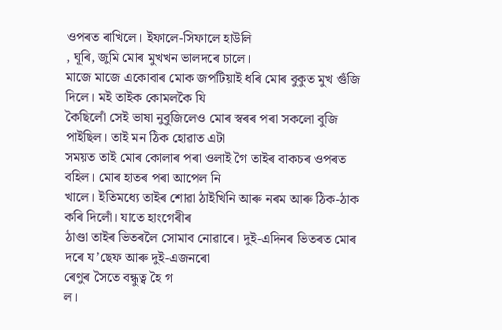ওপৰত ৰাখিলে। ইফালে-সিফালে হাউলি
, ঘূৰি, জুমি মোৰ মুখখন ভালদৰে চালে।
মাজে মাজে একোবাৰ মোক জপটিয়াই ধৰি মোৰ বুকুত মুখ গুঁজি দিলে। মই তাইক কোমলকৈ যি
কৈছিলোঁ সেই ভাষা নুবুজিলেও মোৰ স্বৰৰ পৰা সকলো বুজি পাইছিল। তাই মন ঠিক হোৱাত এটা
সময়ত তাই মোৰ কোলাৰ পৰা ওলাই গৈ তাইৰ বাকচৰ ওপৰত বহিল। মোৰ হাতৰ পৰা আপেল নি
খালে। ইতিমধ্যে তাইৰ শোৱা ঠাইখিনি আৰু নৰম আৰু ঠিক-ঠাক কৰি দিলোঁ। যাতে হাংগেৰীৰ
ঠাণ্ডা তাইৰ ভিতৰলৈ সোমাব নোৱাৰে। দুই-এদিনৰ ভিতৰত মোৰ দৰে য’ছেফ আৰু দুই-এজনৰো
ৰেণুৰ সৈতে বন্ধুত্ব হৈ গ
ল।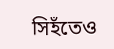সিহঁতেও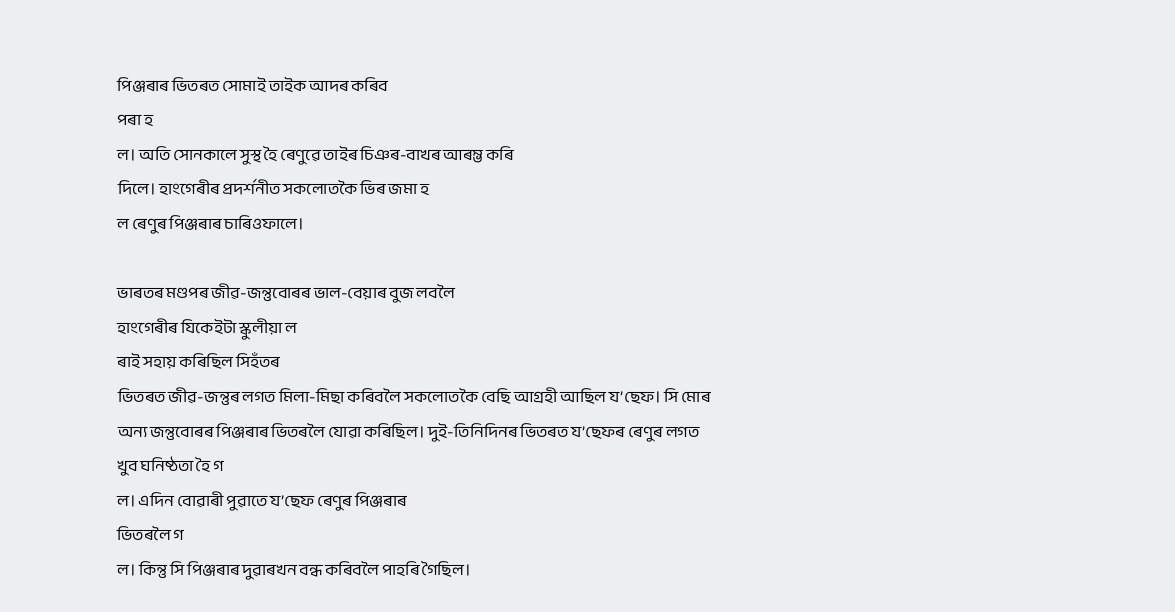পিঞ্জৰাৰ ভিতৰত সোমাই তাইক আদৰ কৰিব
পৰা হ
ল। অতি সোনকালে সুস্থ হৈ ৰেণুৱে তাইৰ চিঞৰ-বাখৰ আৰম্ভ কৰি
দিলে। হাংগেৰীৰ প্রদর্শনীত সকলোতকৈ ভিৰ জমা হ
ল ৰেণুৰ পিঞ্জৰাৰ চাৰিওফালে।

ভাৰতৰ মণ্ডপৰ জীৱ-জন্তুবোৰৰ ভাল-বেয়াৰ বুজ লবলৈ
হাংগেৰীৰ যিকেইটা স্কুলীয়া ল
ৰাই সহায় কৰিছিল সিহঁতৰ
ভিতৰত জীৱ-জন্তুৰ লগত মিলা-মিছা কৰিবলৈ সকলোতকৈ বেছি আগ্রহী আছিল য’ছেফ। সি মোৰ
অন্য জন্তুবোৰৰ পিঞ্জৰাৰ ভিতৰলৈ যোৱা কৰিছিল। দুই-তিনিদিনৰ ভিতৰত য’ছেফৰ ৰেণুৰ লগত
খুব ঘনিষ্ঠতা হৈ গ
ল। এদিন বোৱাৰী পুৱাতে য’ছেফ ৰেণুৰ পিঞ্জৰাৰ
ভিতৰলৈ গ
ল। কিন্তু সি পিঞ্জৰাৰ দুৱাৰখন বন্ধ কৰিবলৈ পাহৰি গৈছিল।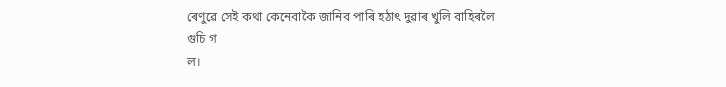ৰেণুৱে সেই কথা কেনেবাকৈ জানিব পাৰি হঠাৎ দুৱাৰ খুলি বাহিৰলৈ গুচি গ
ল।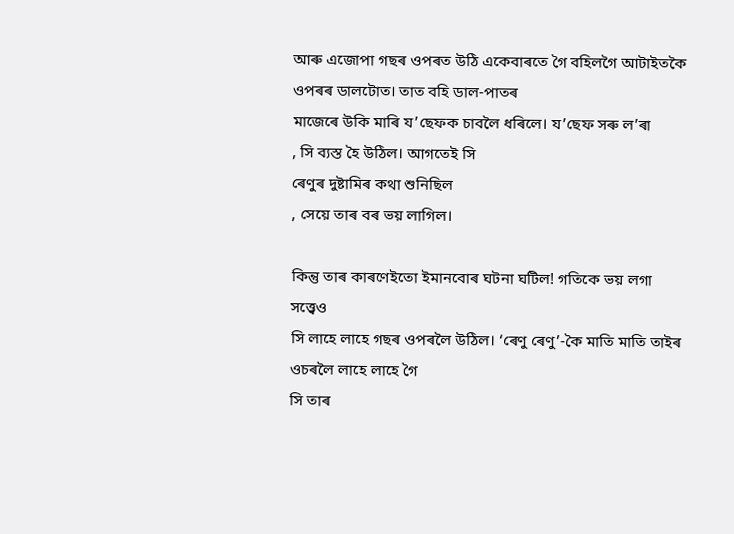আৰু এজোপা গছৰ ওপৰত উঠি একেবাৰতে গৈ বহিলগৈ আটাইতকৈ ওপৰৰ ডালটোত। তাত বহি ডাল-পাতৰ
মাজেৰে উকি মাৰি য’ছেফক চাবলৈ ধৰিলে। য’ছেফ সৰু ল’ৰা
, সি ব্যস্ত হৈ উঠিল। আগতেই সি
ৰেণুৰ দুষ্টামিৰ কথা শুনিছিল
, সেয়ে তাৰ বৰ ভয় লাগিল।

কিন্তু তাৰ কাৰণেইতো ইমানবোৰ ঘটনা ঘটিল! গতিকে ভয় লগা সত্ত্বে‍ও
সি লাহে লাহে গছৰ ওপৰলৈ উঠিল। ‘ৰেণু ৰেণু’-কৈ মাতি মাতি তাইৰ ওচৰলৈ লাহে লাহে গৈ
সি তাৰ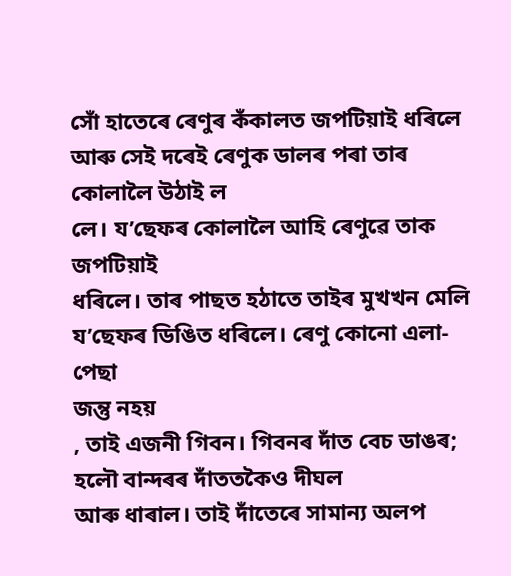সোঁ হাতেৰে ৰেণুৰ কঁকালত জপটিয়াই ধৰিলে আৰু সেই দৰেই ৰেণুক ডালৰ পৰা তাৰ
কোলালৈ উঠাই ল
লে। য’ছেফৰ কোলালৈ আহি ৰেণুৱে তাক জপটিয়াই
ধৰিলে। তাৰ পাছত হঠাতে তাইৰ মুখখন মেলি য’ছেফৰ ডিঙিত ধৰিলে। ৰেণু কোনো এলা-পেছা
জন্তু নহয়
, তাই এজনী গিবন। গিবনৰ দাঁত বেচ ডাঙৰ; হলৌ বান্দৰৰ দাঁততকৈও দীঘল
আৰু ধাৰাল। তাই দাঁতেৰে সামান্য অলপ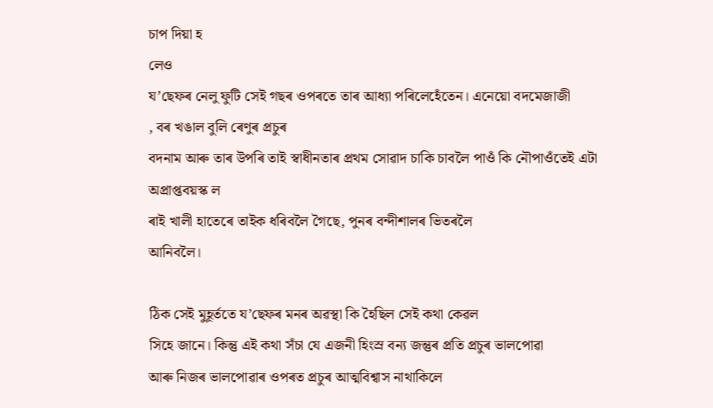চাপ দিয়া হ
লেও
য’ছেফৰ নেলু ফুটি সেই গছৰ ওপৰতে তাৰ আধ্যা পৰিলেহেঁতেন। এনেয়ো বদমেজাজী
, বৰ খঙাল বুলি ৰেণুৰ প্ৰচুৰ
বদনাম আৰু তাৰ উপৰি তাই স্বাধীনতাৰ প্রথম সোৱাদ চাকি চাবলৈ পাওঁ কি নৌপাওঁতেই এটা
অপ্রাপ্তবয়স্ক ল
ৰাই খালী হাতেৰে তাইক ধৰিবলৈ গৈছে, পুনৰ বন্দীশালৰ ভিতৰলৈ
আনিবলৈ।

ঠিক সেই মুহূর্ততে য’ছেফৰ মনৰ অৱস্থা কি হৈছিল সেই কথা কেৱল
সিহে জানে। কিন্তু এই কথা সঁচা যে এজনী হিংস্র বন্য জন্তুৰ প্রতি প্রচুৰ ভালপোৱা
আৰু নিজৰ ভালপোৱাৰ ওপৰত প্ৰচুৰ আত্মবিশ্বাস নাথাকিলে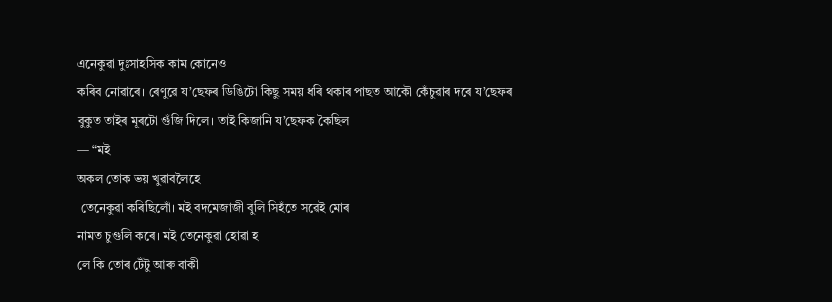এনেকুৱা দুঃসাহসিক কাম কোনেও
কৰিব নোৱাৰে। ৰেণুৱে য’ছেফৰ ডিঙিটো কিছু সময় ধৰি থকাৰ পাছত আকৌ কেঁচুৱাৰ দৰে য’ছেফৰ
বুকুত তাইৰ মূৰটো গুঁজি দিলে। তাই কিজানি য’ছেফক কৈছিল
— “মই
অকল তোক ভয় খুৱাবলৈহে
 তেনেকুৱা কৰিছিলোঁ। মই বদমেজাজী বুলি সিহঁতে সৱে‍ই মোৰ
নামত চুগুলি কৰে। মই তেনেকুৱা হোৱা হ
লে কি তোৰ টেঁটু আৰু বাকী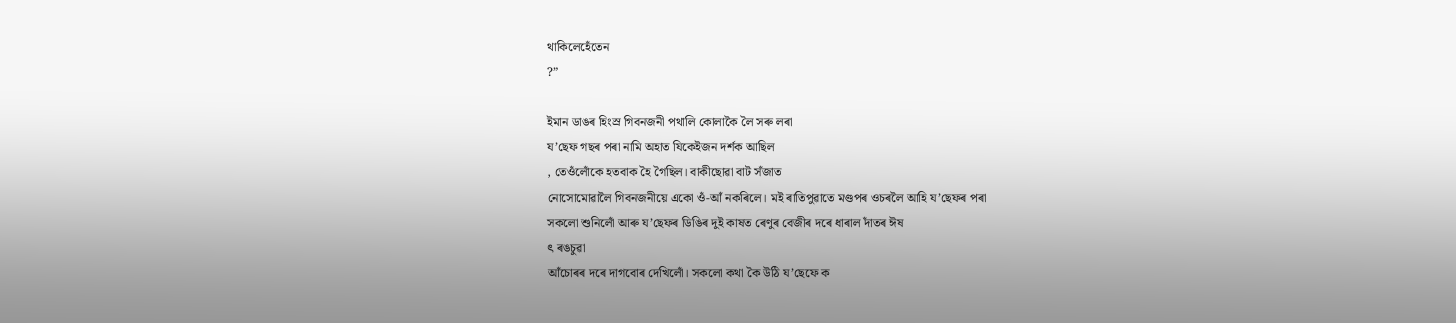থাকিলেহেঁতেন
?”

ইমান ডাঙৰ হিংস্র গিবনজনী পথালি কোলাকৈ লৈ সৰু লৰা
য’ছেফ গছৰ পৰা নামি অহাত যিকেইজন দর্শক আছিল
, তেওঁলোঁকে হতবাক হৈ গৈছিল। বাকীছোৱা বাট সঁজাত
নোসোমোৱালৈ গিবনজনীয়ে একো ওঁ-আঁ নকৰিলে। মই ৰাতিপুৱাতে মণ্ডপৰ ওচৰলৈ আহি য’ছেফৰ পৰা
সকলো শুনিলোঁ আৰু য’ছেফৰ ডিঙিৰ দুই কাষত ৰেণুৰ বেজীৰ দৰে ধাৰাল দাঁতৰ ঈষ
ৎ ৰঙচুৱা
আঁচোৰৰ দৰে দাগবোৰ দেখিলোঁ। সকলো কথা কৈ উঠি য’ছেফে ক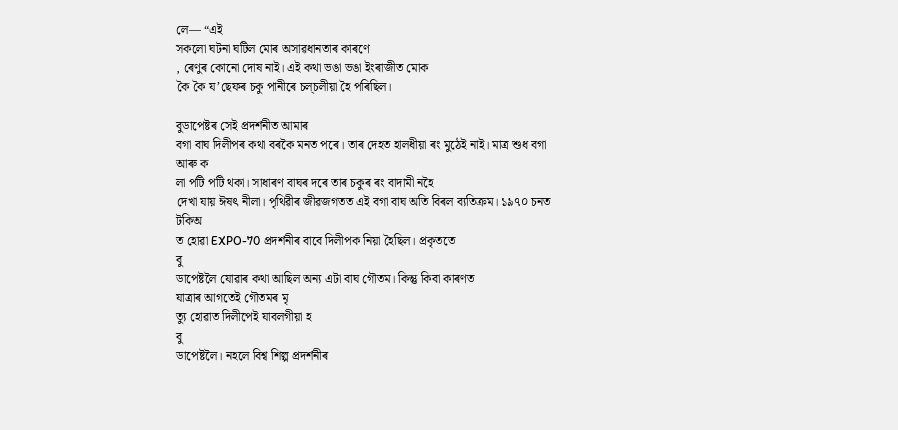লে— “এই
সকলো ঘটনা ঘটিল মোৰ অসাৱধানতাৰ কাৰণে
, ৰেণুৰ কোনো দোষ নাই। এই কথা ভঙা ভঙা ইংৰাজীত মোক
কৈ কৈ য’ছেফৰ চকু পানীৰে চল্‌চলীয়া হৈ পৰিছিল।

বুডাপে‍ষ্টৰ সেই প্রদর্শনীত আমাৰ
বগা বাঘ দিলীপৰ কথা বৰকৈ মনত পৰে। তাৰ দেহত হালধীয়া ৰং মুঠেই নাই। মাত্র শুধ বগা
আৰু ক
লা পটি পটি থকা। সাধাৰণ বাঘৰ দৰে তাৰ চকুৰ ৰং বাদামী নহৈ
দেখা যায় ঈষৎ নীলা। পৃথিৱীৰ জীৱজগতত এই বগা বাঘ অতি বিৰল ব্যতিক্রম। ১৯৭০ চনত
টকিঅ
ত হোৱা EXPO-70 প্রদর্শনীৰ বাবে দিলীপক নিয়া হৈছিল। প্ৰকৃততে
বু
ডাপে‍ষ্টলৈ যোৱাৰ কথা আছিল অন্য এটা বাঘ গৌতম। কিন্তু কিবা কাৰণত
যাত্ৰাৰ আগতেই গৌতমৰ মৃ
ত্যু হোৱাত দিলীপেই যাবলগীয়া হ
বু
ডাপে‍ষ্টলৈ। নহলে বিশ্ব শিল্প প্রদর্শনীৰ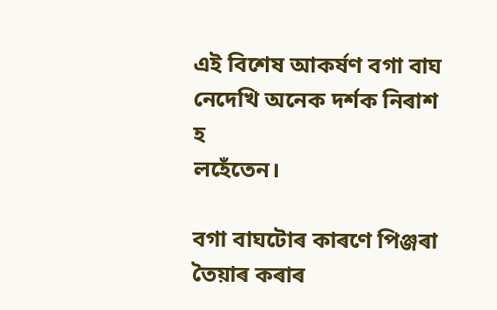এই বিশেষ আকর্ষণ বগা বাঘ নেদেখি অনেক দর্শক নিৰাশ হ
লহেঁতেন।

বগা বাঘটোৰ কাৰণে পিঞ্জৰা তৈয়াৰ কৰাৰ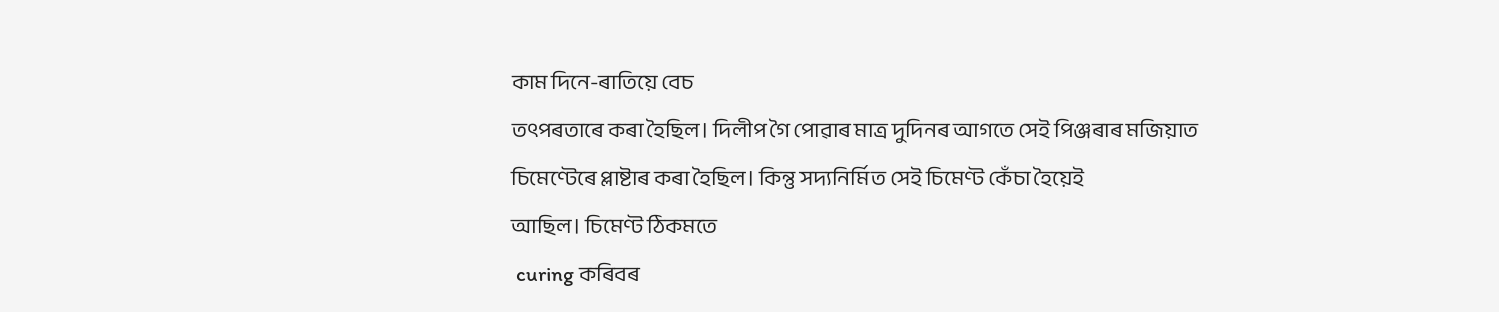কাম দিনে-ৰাতিয়ে বেচ
তৎপৰতাৰে কৰা হৈছিল। দিলীপ গৈ পোৱাৰ মাত্র দুদিনৰ আগতে সেই পিঞ্জৰাৰ মজিয়াত
চিমেণ্টেৰে প্লাষ্টাৰ কৰা হৈছিল। কিন্তু সদ্যনির্মিত সেই চিমেণ্ট কেঁচা হৈয়েই
আছিল। চিমেণ্ট ঠিকমতে
 curing কৰিবৰ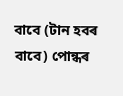বাবে (টান হবৰ
বাবে) পোন্ধৰ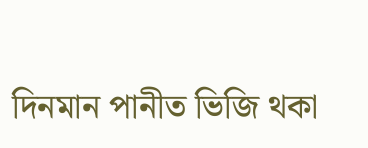দিনমান পানীত ভিজি থকা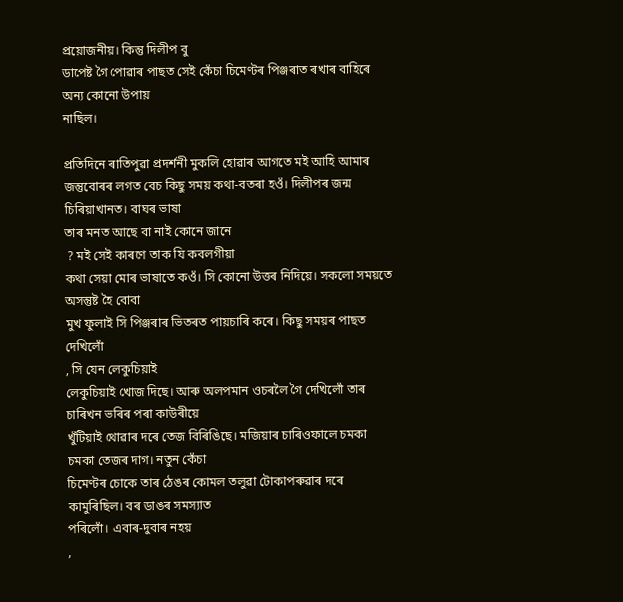প্রয়োজনীয়। কিন্তু দিলীপ বু
ডাপে‍ষ্ট গৈ পোৱাৰ পাছত সেই কেঁচা চিমেণ্টৰ পিঞ্জৰাত ৰখাৰ বাহিৰে অন্য কোনো উপায়
নাছিল।

প্রতিদিনে ৰাতিপুৱা প্রদর্শনী মুকলি হোৱাৰ আগতে মই আহি আমাৰ
জন্তুবোৰৰ লগত বেচ কিছু সময় কথা-বতৰা হওঁ। দিলীপৰ জন্ম চিৰিয়াখানত। বাঘৰ ভাষা
তাৰ মনত আছে বা নাই কোনে জানে
 ? মই সেই কাৰণে তাক যি কবলগীয়া
কথা সেয়া মোৰ ভাষাতে কওঁ। সি কোনো উত্তৰ নিদিয়ে। সকলো সময়তে অসন্তুষ্ট হৈ বোবা
মুখ ফুলাই সি পিঞ্জৰাৰ ভিতৰত পায়চাৰি কৰে। কিছু সময়ৰ পাছত দেখিলোঁ
, সি যেন লেকুচিয়াই
লেকুচিয়াই খোজ দিছে। আৰু অলপমান ওচৰলৈ গৈ দেখিলোঁ তাৰ চাৰিখন ভৰিৰ পৰা কাউৰীয়ে
খুঁটিয়াই থোৱাৰ দৰে তেজ বিৰিঙিছে। মজিয়াৰ চাৰিওফালে চমকা চমকা‍ তেজৰ দাগ। নতুন কেঁচা
চিমেণ্টৰ চোকে তাৰ ঠেঙৰ কোমল তলুৱা টোকাপৰুৱাৰ দৰে কামুৰিছিল। বৰ ডাঙৰ সমস্যাত
পৰিলোঁ। এবাৰ-দুবাৰ নহয়
,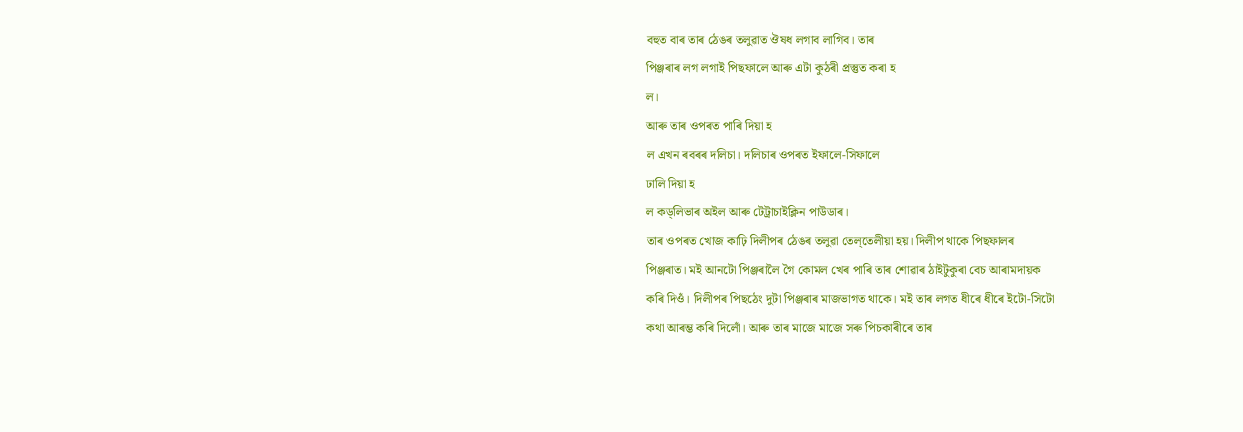বহুত বাৰ তাৰ ঠেঙৰ তলুৱাত ঔষধ লগাব লাগিব। তাৰ
পিঞ্জৰাৰ লগ লগাই পি‍ছফালে আৰু এটা কুঠৰী প্ৰস্তুত কৰা হ
ল।
আৰু তাৰ ওপৰত পাৰি দিয়া হ
ল এখন ৰবৰৰ দলিচা। দলিচাৰ ওপৰত ইফালে-সিফালে
ঢালি দিয়া হ
ল কড্‌লিভাৰ অইল আৰু টেট্রাচাইক্লিন পাউডাৰ।
তাৰ ওপৰত খোজ কাঢ়ি দিলীপৰ ঠেঙৰ তলুৱা তেল্‌‍তেলীয়া হয়। দিলীপ থাকে পি‍ছফালৰ
পিঞ্জৰাত। মই আনটো পিঞ্জৰালৈ গৈ কোমল খেৰ পাৰি তাৰ শোৱাৰ ঠাইটুকুৰা বেচ আৰামদায়ক
কৰি দিওঁ। দিলীপৰ পি‍ছঠেং দুটা পিঞ্জৰাৰ মাজভাগত থাকে। মই তাৰ লগত ধীৰে ধীৰে ইটো-সিটো
কথা আৰম্ভ কৰি দিলোঁ। আৰু তাৰ মাজে মাজে সৰু পিচকাৰীৰে তাৰ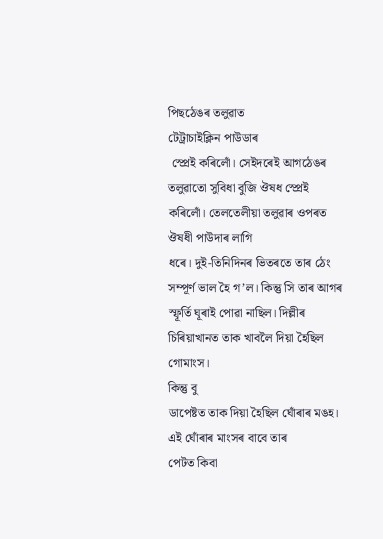পিছঠেঙৰ তলুৱাত
টেট্রাচাইক্লিন পাউডাৰ
 স্প্ৰেই কৰিলোঁ। সেইদৰেই আগঠেঙৰ
তলুৱাতো সুবিধা বুজি ঔষধ স্প্রেই কৰিলোঁ। তেলতেলীয়া তলুৱাৰ ওপৰত ঔষধী পাউদাৰ লাগি
ধৰে। দুই-তিনিদিনৰ ভিতৰতে তাৰ ঠেং সম্পূর্ণ ভাল হৈ গ’ল। কিন্তু সি তাৰ আগৰ
স্ফূর্তি ঘূৰাই পোৱা নাছিল। দিল্লীৰ চিৰিয়াখানত তাক খাবলৈ দিয়া হৈছিল গোমাংস।
কিন্তু বু
ডাপে‍ষ্টত তাক দিয়া হৈছিল ঘোঁৰাৰ মঙহ। এই ঘোঁৰাৰ মাংসৰ বাবে তাৰ
পেটত কিবা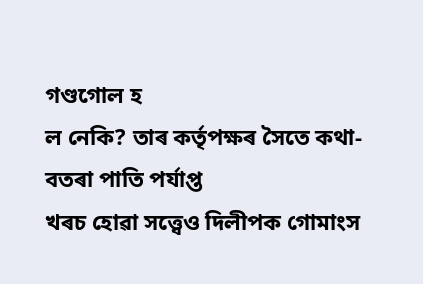গণ্ডগোল হ
ল নেকি? তাৰ কর্তৃপক্ষৰ সৈতে কথা-বতৰা পাতি পর্যাপ্ত
খৰচ হোৱা সত্ত্বে‍ও দিলীপক গোমাংস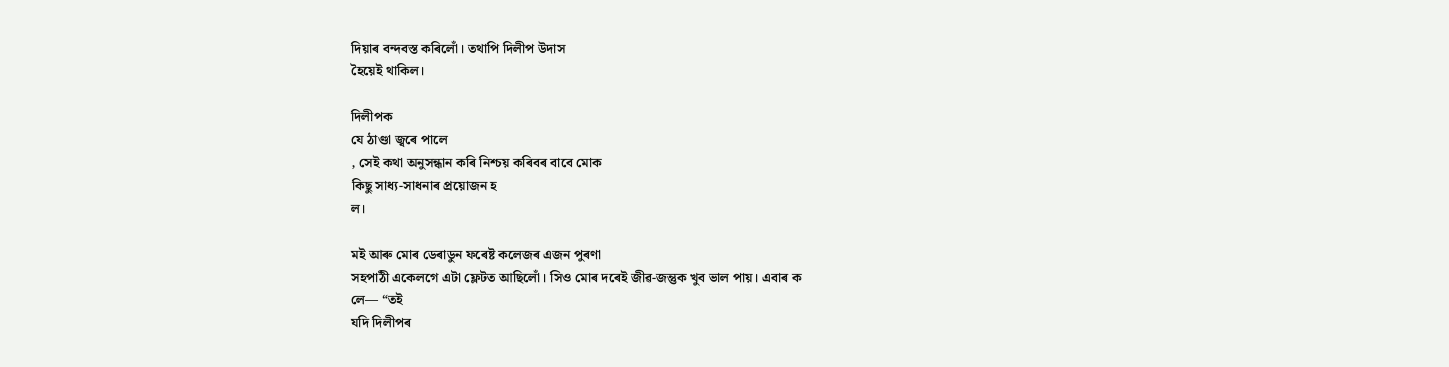দিয়াৰ বন্দবস্ত কৰিলোঁ। তথাপি দিলীপ উদাস
হৈয়েই থাকিল।

দিলীপক
যে ঠাণ্ডা জ্বৰে পালে
, সেই কথা অনুসন্ধান কৰি নিশ্চয় কৰিবৰ বাবে মোক
কিছু সাধ্য-সাধনাৰ প্রয়োজন হ
ল।

মই আৰু মোৰ ডেৰাডুন ফৰেষ্ট কলেজৰ এজন পুৰণা
সহপাঠী একেলগে এটা ফ্লেটত আছিলোঁ। সিও মোৰ দৰেই জীৱ-জন্তুক খুব ভাল পায়। এবাৰ ক
লে— “তই
যদি দিলীপৰ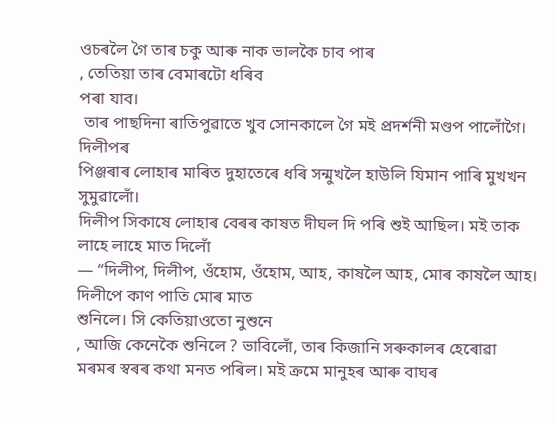ওচৰলৈ গৈ তাৰ চকু আৰু নাক ভালকৈ চাব পাৰ
, তেতিয়া তাৰ বেমাৰটো ধৰিব
পৰা যাব।
 তাৰ পাছদিনা ৰাতিপুৱাতে খুব সোনকালে গৈ মই প্রদর্শনী মণ্ডপ পালোঁগৈ। দিলীপৰ
পিঞ্জৰাৰ লোহাৰ মাৰিত দুহাতেৰে ধৰি সন্মুখলৈ হাউলি যিমান পাৰি মুখখন সুমুৱালোঁ।
দিলীপ সিকাষে লোহাৰ বেৰৰ কাষত দীঘল দি পৰি শুই আছিল। মই তাক লাহে লাহে মাত দিলোঁ
— “দিলীপ, দিলীপ, ওঁহোম, ওঁহোম, আহ, কাষলৈ আহ, মোৰ কাষলৈ আহ। দিলীপে কাণ পাতি মোৰ মাত
শুনিলে। সি কেতিয়াওতো নুশুনে
, আজি কেনেকৈ শুনিলে ? ভাবিলোঁ, তাৰ কিজানি সৰুকালৰ হেৰোৱা
মৰমৰ স্বৰৰ কথা মনত পৰিল। মই ক্রমে মানুহৰ আৰু বাঘৰ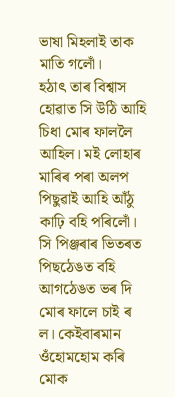ভাষা মিহলাই তাক মাতি গলোঁ।
হঠাৎ তাৰ বিশ্বাস হোৱাত সি উঠি আহি চিধা মোৰ ফাললৈ আহিল। মই লোহাৰ মাৰিৰ পৰা অলপ
পিছুৱাই আহি আঁঠু কাঢ়ি বহি পৰিলোঁ। সি পিঞ্জৰাৰ ভিতৰত পিছঠেঙত বহি আগঠেঙত ভৰ দি
মোৰ ফালে চাই ৰ
ল। কেইবাৰমান ওঁহোমহোম কৰি মোক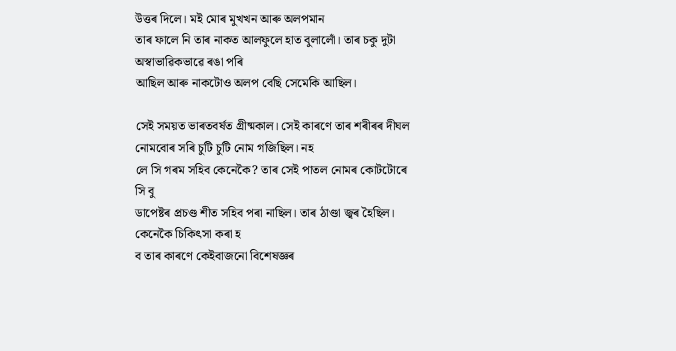উত্তৰ দিলে। মই মোৰ মুখখন আৰু অলপমান
তাৰ ফালে নি তাৰ নাকত আলফুলে হাত বুলালোঁ। তাৰ চকু দুটা অস্বাভাৱিকভাৱে ৰঙা পৰি
আছিল আৰু নাকটোও অলপ বেছি সেমেকি আছিল।

সেই সময়ত ভাৰতবৰ্ষত গ্রীষ্মকাল। সেই কাৰণে তাৰ শৰীৰৰ দীঘল
নোমবোৰ সৰি চুটি চুটি নোম গজিছিল। নহ
লে সি গৰম সহিব কেনেকৈ? তাৰ সেই পাতল নোমৰ কোটটোৰে
সি বু
ডাপে‍ষ্টৰ প্রচণ্ড শীত সহিব পৰা নাছিল। তাৰ ঠাণ্ডা জ্বৰ হৈছিল।
কেনেকৈ চিকিৎসা কৰা হ
ব তাৰ কাৰণে কেইবাজনো বিশেষজ্ঞৰ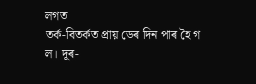লগত
তর্ক-বিতর্কত প্রায় ডেৰ দিন পাৰ হৈ গ
ল। দূৰ-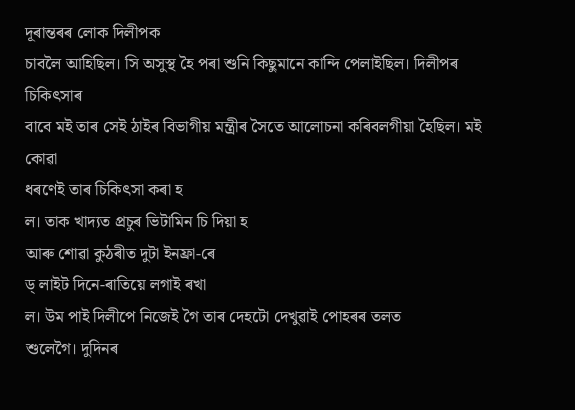দূৰান্তৰৰ লোক দিলীপক
চাবলৈ আহিছিল। সি অসুস্থ হৈ পৰা শুনি কিছুমানে কান্দি পেলাইছিল। দিলীপৰ চিকিৎসাৰ
বাবে মই তাৰ সেই ঠাইৰ বিভাগীয় মন্ত্রীৰ সৈতে আলোচনা কৰিবলগীয়া হৈছিল। মই কোৱা
ধৰণেই তাৰ চিকিৎসা কৰা হ
ল। তাক খাদ্যত প্রচুৰ ভিটামিন চি দিয়া হ
আৰু শোৱা কুঠৰীত দুটা ইনফ্রা-ৰে
ড্ লাইট দিনে-ৰাতিয়ে লগাই ৰখা
ল। উম পাই দিলীপে নিজেই গৈ তাৰ দেহটো দেখুৱাই পোহৰৰ তলত
শুলেগৈ। দুদিনৰ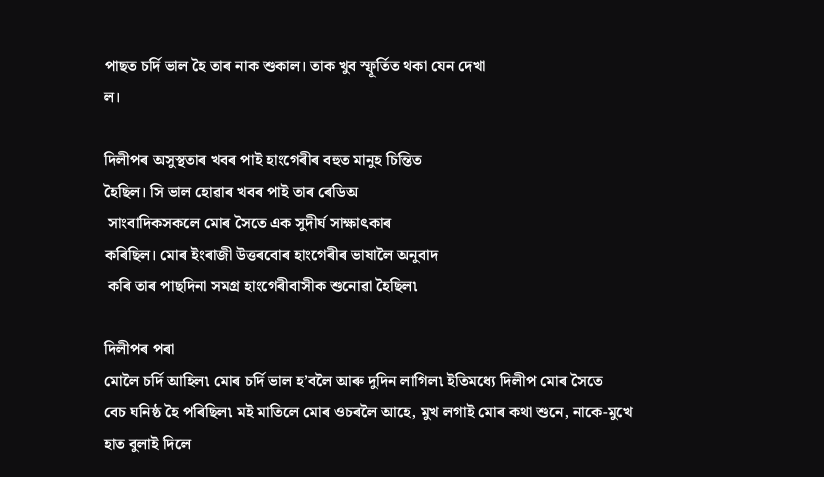পাছত চর্দি ভাল হৈ তাৰ নাক শুকাল। তাক খুব স্ফূর্তিত থকা যেন দেখা
ল।

দিলীপৰ অসুস্থতাৰ খবৰ পাই হাংগেৰীৰ বহুত মানুহ চিন্তিত
হৈছিল। সি ভাল হোৱাৰ খবৰ পাই তাৰ ৰেডিঅ
 সাংবাদিকসকলে মোৰ সৈতে এক সুদীর্ঘ সাক্ষাৎকাৰ
কৰিছিল। মোৰ ইংৰাজী উত্তৰবোৰ হাংগেৰীৰ ভাষালৈ অনুবাদ
 কৰি তাৰ পাছদিনা সমগ্ৰ হাংগেৰীবাসীক শুনোৱা হৈছিল৷

দিলীপৰ পৰা
মোলৈ চৰ্দি আহিল৷ মোৰ চৰ্দি ভাল হ’বলৈ আৰু দুদিন লাগিল৷ ইতিমধ্যে দিলীপ মোৰ সৈতে
বেচ ঘনিষ্ঠ হৈ পৰিছিল৷ মই মাতিলে মোৰ ওচৰলৈ আহে, মুখ লগাই মোৰ কথা শুনে, নাকে-মুখে
হাত বুলাই দিলে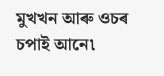মুখখন আৰু ওচৰ চপাই আনে৷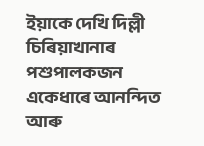ইয়াকে দেখি দিল্লী চিৰিয়াখানাৰ পশুপালকজন
একেধাৰে আনন্দিত আৰু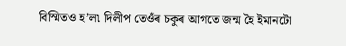বিস্মিতও হ’ল৷ দিলীপ তেওঁৰ চকুৰ আগতে জন্ম হৈ ইমানটো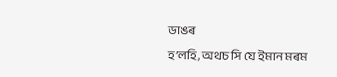ডাঙৰ
হ’লহি, অথচ সি যে ইমান মৰম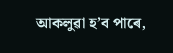আকলুৱা হ’ব পাৰে,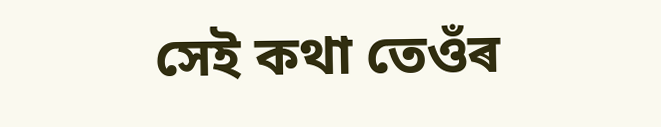সেই কথা তেওঁৰ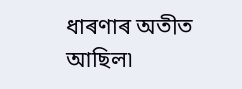ধাৰণাৰ অতীত আছিল৷